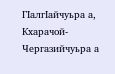ГIалгIайчуьра а, Кхарачой-Чергазийчуьра а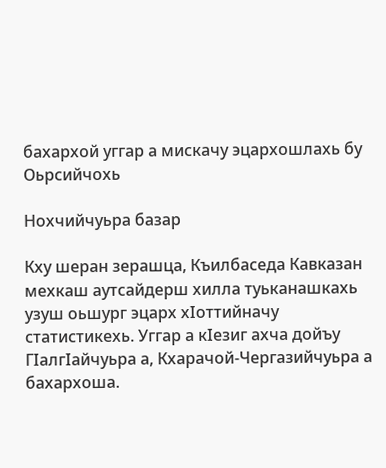бахархой уггар а мискачу эцархошлахь бу Оьрсийчохь

Нохчийчуьра базар

Кху шеран зерашца, Къилбаседа Кавказан мехкаш аутсайдерш хилла туьканашкахь узуш оьшург эцарх хIоттийначу статистикехь. Уггар а кIезиг ахча дойъу ГIалгIайчуьра а, Кхарачой-Чергазийчуьра а бахархоша.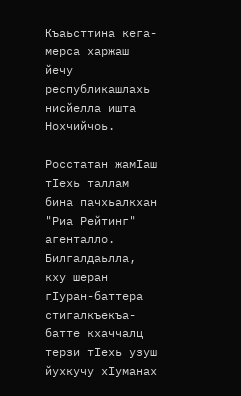Къаьсттина кега-мерса харжаш йечу республикашлахь нисйелла ишта Нохчийчоь.

Росстатан жамIаш тIехь таллам бина пачхьалкхан "Риа Рейтинг" агенталло. Билгалдаьлла, кху шеран гIуран-баттера стигалкъекъа-батте кхаччалц терзи тIехь узуш йухкучу хIуманах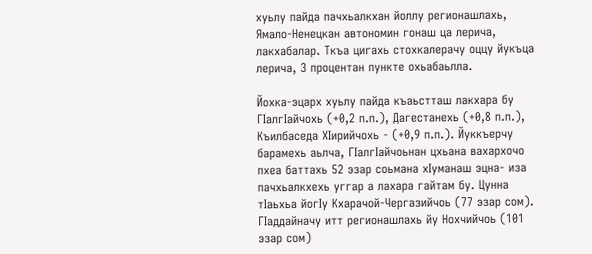хуьлу пайда пачхьалкхан йоллу регионашлахь, Ямало-Ненецкан автономин гонаш ца лерича, лакхабалар. Ткъа цигахь стохкалерачу оццу йукъца лерича, 3 процентан пункте охьабаьлла.

Йохка-эцарх хуьлу пайда къаьстташ лакхара бу ГIалгIайчохь (+0,2 п.п.), Дагестанехь (+0,8 п.п.), Къилбаседа ХIирийчохь - (+0,9 п.п.). Йуккъерчу барамехь аьлча, ГIалгIайчоьнан цхьана вахархочо пхеа баттахь 52 эзар соьмана хIуманаш эцна- иза пачхьалкхехь уггар а лахара гайтам бу. Цунна тIаьхьа йогIу Кхарачой-Чергазийчоь (77 эзар сом). ГIаддайначу итт регионашлахь йу Нохчийчоь (101 эзар сом)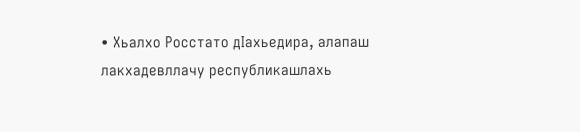• Хьалхо Росстато дIахьедира, алапаш лакхадевллачу республикашлахь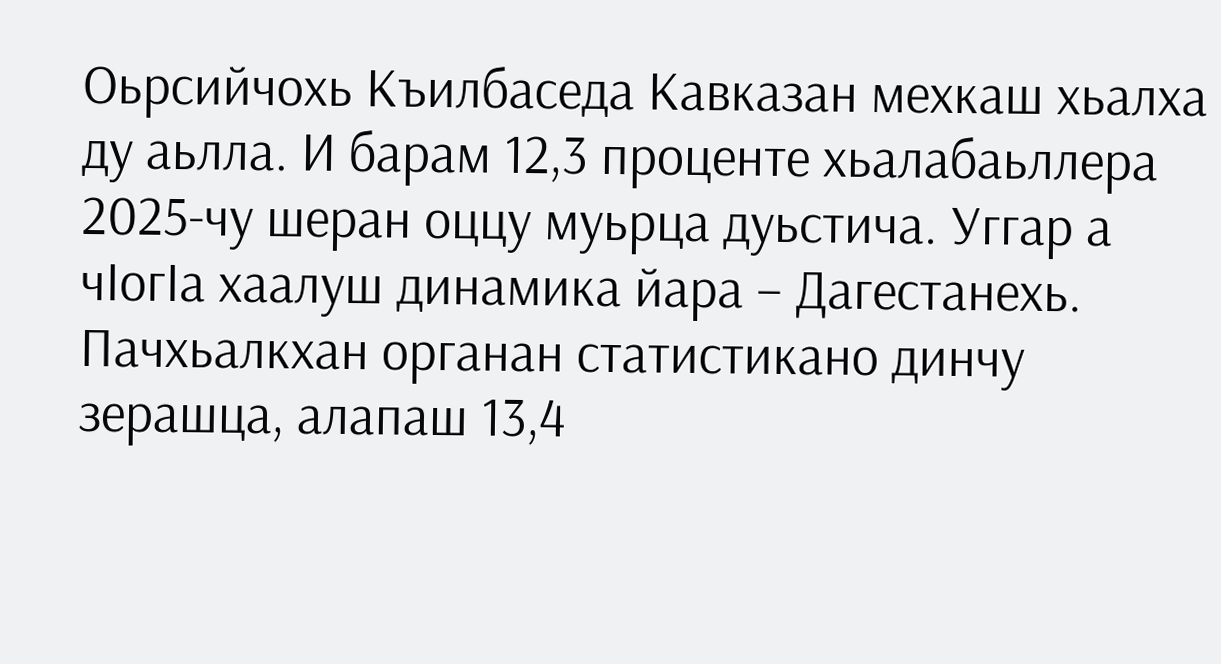Оьрсийчохь Къилбаседа Кавказан мехкаш хьалха ду аьлла. И барам 12,3 проценте хьалабаьллера 2025-чу шеран оццу муьрца дуьстича. Уггар а чIогIа хаалуш динамика йара – Дагестанехь. Пачхьалкхан органан статистикано динчу зерашца, алапаш 13,4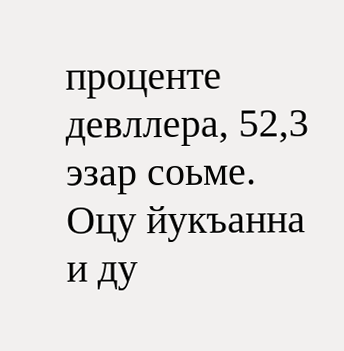проценте девллера, 52,3 эзар соьме. Оцу йукъанна и ду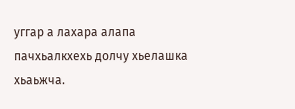уггар а лахара алапа пачхьалкхехь долчу хьелашка хьаьжча.